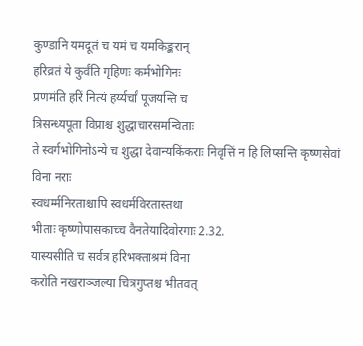कुण्डानि यमदूतं च यमं च यमकिङ्करान्
हरिव्रतं ये कुर्वंति गृहिणः कर्मभोगिनः
प्रणमंति हरिं नित्यं हर्य्यर्चां पूजयन्ति च
त्रिसन्ध्यपूता विप्राश्च शुद्धाचारसमन्विताः
ते स्वर्गभोगिनोऽन्ये च शुद्धा देवान्यकिंकराः निवृत्तिं न हि लिप्सन्ति कृष्णसेवां विना नराः
स्वधर्म्मनिरताश्चापि स्वधर्मविरतास्तथा
भीताः कृष्णोपासकाच्च वैनतेयादिवोरगाः 2.32.
यास्यसीति च सर्वत्र हरिभक्ताश्रमं विना
करोति नखराञ्जल्या चित्रगुप्तश्च भीतवत्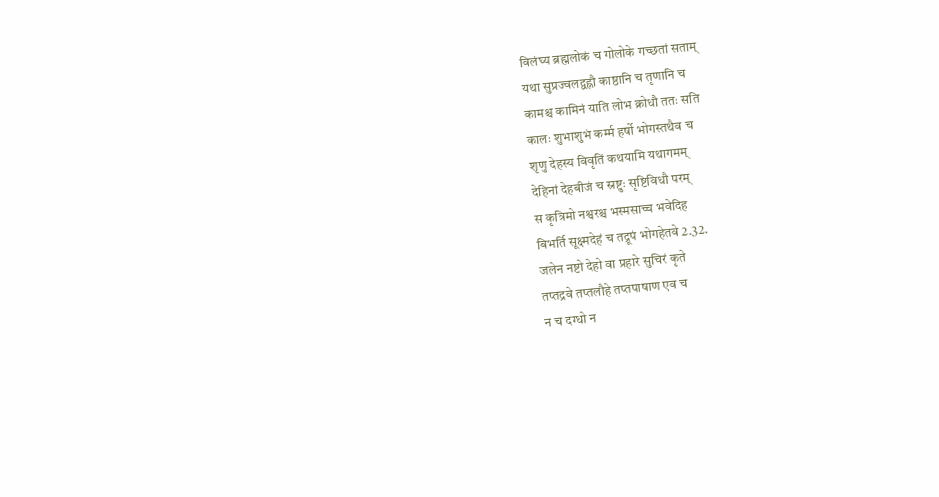विलंघ्य ब्रह्मलोकं च गोलोके गच्छतां सताम्
यथा सुप्रज्वलद्वह्नौ काष्ठानि च तृणानि च
कामश्च कामिनं याति लोभ क्रोधौ ततः सति
कालः शुभाशुभं कर्म्म हर्षो भोगस्तथैव च
शृणु देहस्य विवृतिं कथयामि यथागमम्
देहिनां देहबीजं च स्रष्टुः सृष्टिविधौ परम्
स कृत्रिमो नश्वरश्च भस्मसाच्च भवेदिह
बिभर्ति सूक्ष्मदेहं च तद्रूपं भोगहेतवे 2.32.
जलेन नष्टो देहो वा प्रहारे सुचिरं कृते
तप्तद्रवे तप्तलौहे तप्तपाषाण एव च
न च दग्धो न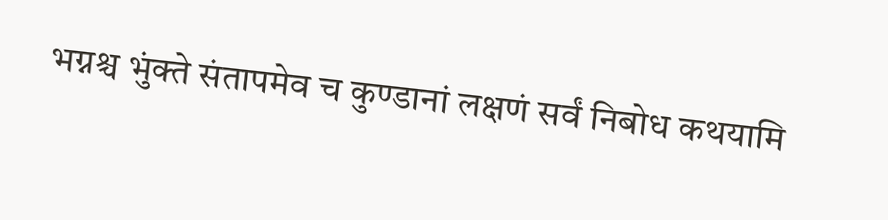भग्नश्च भुंक्ते संतापमेव च कुण्डानां लक्षणं सर्वं निबोध कथयामि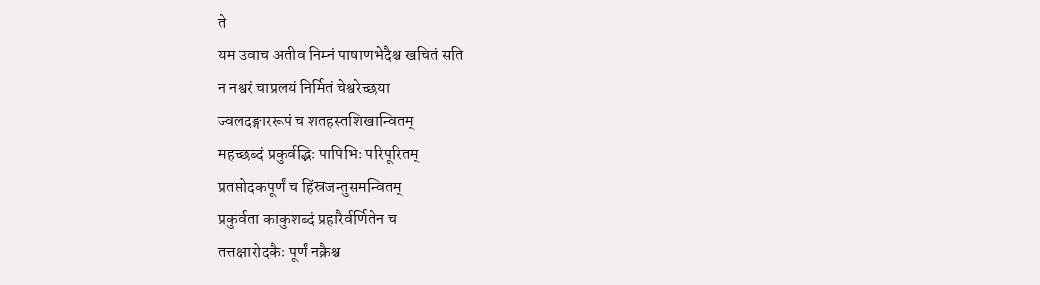ते
यम उवाच अतीव निम्नं पाषाणभेदैश्च खचितं सति
न नश्वरं चाप्रलयं निर्मितं चेश्वरेच्छया
ज्वलदङ्गाररूपं च शतहस्तशिखान्वितम्
महच्छब्दं प्रकुर्वद्भिः पापिभिः परिपूरितम्
प्रतप्तोदकपूर्णं च हिंस्रजन्तुसमन्वितम्
प्रकुर्वता काकुशब्दं प्रहारैर्वर्णितेन च
तत्तक्षारोदकैः पूर्णं नक्रैश्च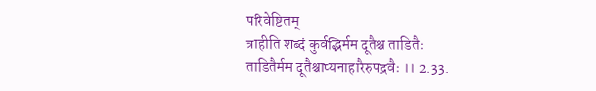परिवेष्टितम्
त्राहीति शब्दं कुर्वद्भिर्मम दूतैश्च ताडितैः
ताडितैर्मम दूतैश्चाप्यनाहारैरुपद्रवैः ।। 2.33.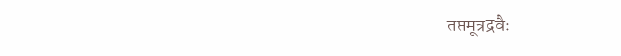तप्तमूत्रद्रवैः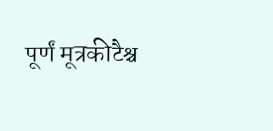पूर्णं मूत्रकीटैश्च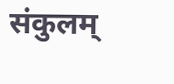संकुलम्